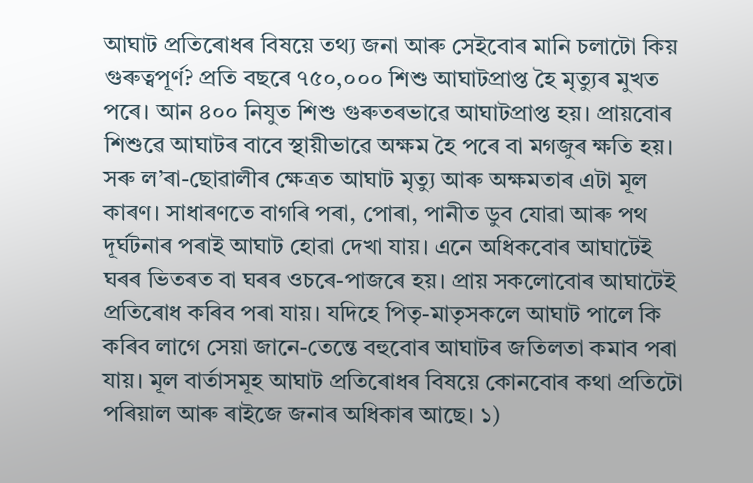আঘাট প্ৰতিৰোধৰ বিষয়ে তথ্য জনা আৰু সেইবোৰ মানি চলাটো কিয় গুৰুত্বপূৰ্ণ? প্ৰতি বছৰে ৭৫০,০০০ শিশু আঘাটপ্ৰাপ্ত হৈ মৃত্যুৰ মুখত পৰে। আন ৪০০ নিযুত শিশু গুৰুতৰভাৱে আঘাটপ্ৰাপ্ত হয়। প্ৰায়বোৰ শিশুৱে আঘাটৰ বাবে স্থায়ীভাৱে অক্ষম হৈ পৰে বা মগজুৰ ক্ষতি হয়। সৰু ল’ৰা-ছোৱালীৰ ক্ষেত্ৰত আঘাট মৃত্যু আৰু অক্ষমতাৰ এটা মূল কাৰণ। সাধাৰণতে বাগৰি পৰা, পোৰা, পানীত ডুব যোৱা আৰু পথ দূৰ্ঘটনাৰ পৰাই আঘাট হোৱা দেখা যায়। এনে অধিকবোৰ আঘাটেই ঘৰৰ ভিতৰত বা ঘৰৰ ওচৰে-পাজৰে হয়। প্ৰায় সকলোবোৰ আঘাটেই প্ৰতিৰোধ কৰিব পৰা যায়। যদিহে পিতৃ-মাতৃসকলে আঘাট পালে কি কৰিব লাগে সেয়া জানে-তেন্তে বহুবোৰ আঘাটৰ জতিলতা কমাব পৰা যায়। মূল বাৰ্তাসমূহ আঘাট প্ৰতিৰোধৰ বিষয়ে কোনবোৰ কথা প্ৰতিটো পৰিয়াল আৰু ৰাইজে জনাৰ অধিকাৰ আছে। ১)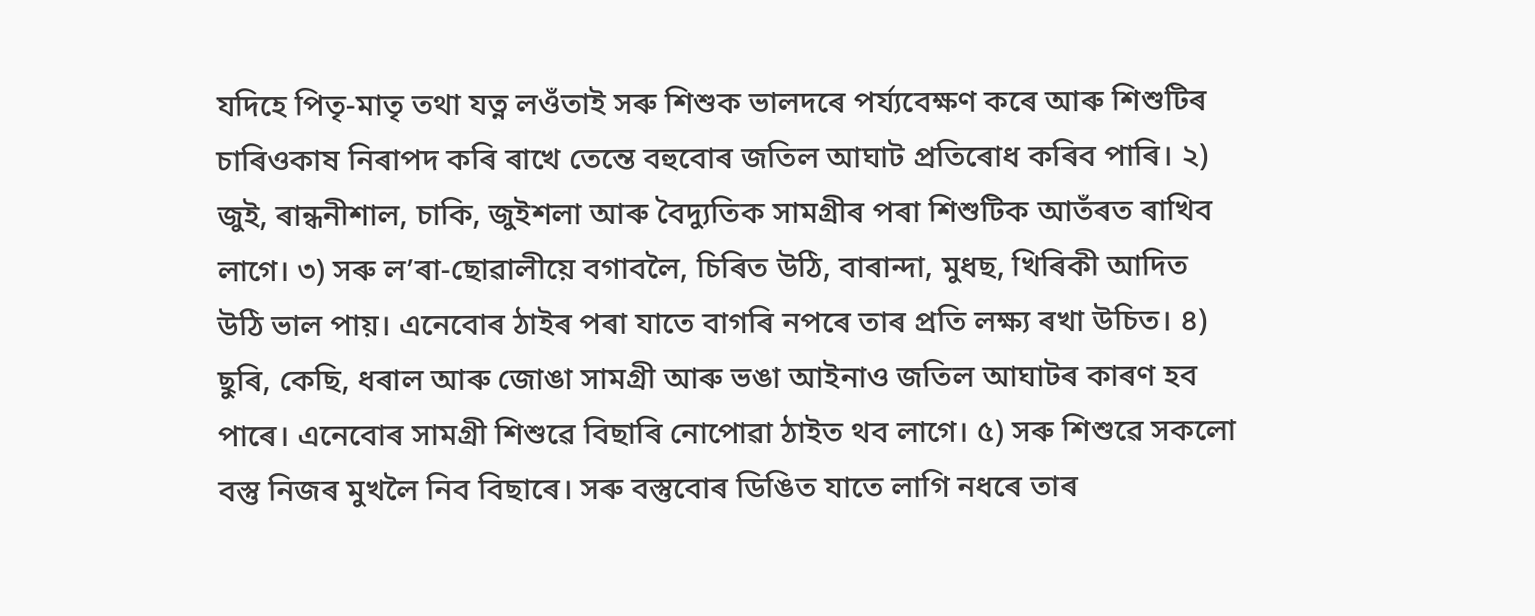যদিহে পিতৃ-মাতৃ তথা যত্ন লওঁতাই সৰু শিশুক ভালদৰে পৰ্য্যবেক্ষণ কৰে আৰু শিশুটিৰ চাৰিওকাষ নিৰাপদ কৰি ৰাখে তেন্তে বহুবোৰ জতিল আঘাট প্ৰতিৰোধ কৰিব পাৰি। ২) জুই, ৰান্ধনীশাল, চাকি, জুইশলা আৰু বৈদ্যুতিক সামগ্ৰীৰ পৰা শিশুটিক আতঁৰত ৰাখিব লাগে। ৩) সৰু ল’ৰা-ছোৱালীয়ে বগাবলৈ, চিৰিত উঠি, বাৰান্দা, মুধছ, খিৰিকী আদিত উঠি ভাল পায়। এনেবোৰ ঠাইৰ পৰা যাতে বাগৰি নপৰে তাৰ প্ৰতি লক্ষ্য ৰখা উচিত। ৪) ছুৰি, কেছি, ধৰাল আৰু জোঙা সামগ্ৰী আৰু ভঙা আইনাও জতিল আঘাটৰ কাৰণ হব পাৰে। এনেবোৰ সামগ্ৰী শিশুৱে বিছাৰি নোপোৱা ঠাইত থব লাগে। ৫) সৰু শিশুৱে সকলো বস্তু নিজৰ মুখলৈ নিব বিছাৰে। সৰু বস্তুবোৰ ডিঙিত যাতে লাগি নধৰে তাৰ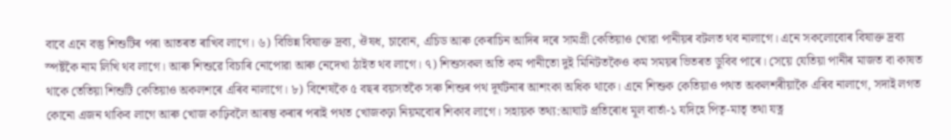বাবে এনে বস্তু শিশুটিৰ পৰা আতৰত ৰাখিব লাগে। ৬) বিভিন্ন বিষাক্ত দ্ৰব্য, ঔষধ, চাবোন, এচিড আৰু কেৰাচিন আদিৰ দৰে সামগ্ৰী কেতিয়াও খোৱা পানীয়ৰ বটলত থব নালাগে। এনে সকলোবোৰ বিষাক্ত দ্ৰব্য স্পষ্টকৈ নাম লিখি থব লাগে। আৰু শিশুৱে বিচাৰি নোপোৱা আৰু নেদেখা ঠাইত থব লাগে। ৭) শিশুসকল অতি কম পানীতো দুই মিনিটতকৈও কম সময়ৰ ভিতৰত ডুবিব পাৰে। সেয়ে যেতিয়া পানীৰ মাজত বা কাষত থাকে তেতিয়া শিশুটি কেতিয়াও অকলশৰে এৰিব নালাগে। ৮) বিশেষকৈ ৫ বছৰ বয়সতকৈ সৰু শিশুৰ পথ দূৰ্ঘটনাৰ আশংকা অধিক থাকে। এনে শিশুক কেতিয়াও পথত অকলশৰীয়াকৈ এৰিব নালাগে, সদাই লগত কোনো এজন থাকিব লাগে আৰু খোজ কাঢ়িবলৈ আৰম্ভ কৰাৰ পৰাই পথত খোজকঢ়া নিয়মবোৰ শিকাব লাগে। সহায়ক তথ্য:আঘাট প্ৰতিৰোধ মূল বাৰ্তা-১ যদিহে পিতৃ-মাতৃ তথা যত্ন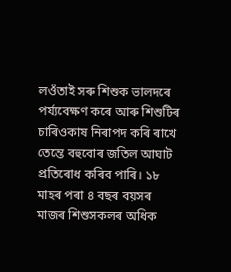লওঁতাই সৰু শিশুক ভালদৰে পৰ্য্যবেক্ষণ কৰে আৰু শিশুটিৰ চাৰিওকাষ নিৰাপদ কৰি ৰাখে তেন্তে বহুবোৰ জতিল আঘাট প্ৰতিৰোধ কৰিব পাৰি। ১৮ মাহৰ পৰা ৪ বছৰ বয়সৰ মাজৰ শিশুসকলৰ অধিক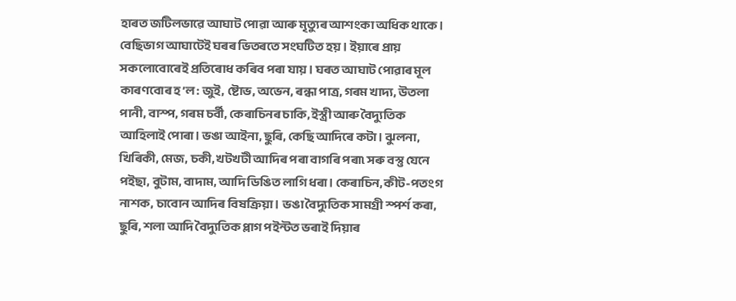হাৰত জটিলভাৱে আঘাট পোৱা আৰু মৃত্যুৰ আশংকা অধিক থাকে। বেছিভাগ আঘাটেই ঘৰৰ ভিতৰতে সংঘটিত হয়। ইয়াৰে প্ৰায় সকলোবোৰেই প্ৰতিৰোধ কৰিব পৰা যায়। ঘৰত আঘাট পোৱাৰ মূল কাৰণবোৰ হ’ল: জুই, ষ্টোভ, অভেন, ৰন্ধা পাত্ৰ, গৰম খাদ্য, উতলা পানী, বাস্প, গৰম চৰ্বী, কেৰাচিনৰ চাকি, ইস্ত্ৰী আৰু বৈদ্যুতিক আহিলাই পোৰা। ভঙা আইনা, ছুৰি, কেছি আদিৰে কটা। ঝুলনা, খিৰিকী, মেজ, চকী, খটখটী আদিৰ পৰা বাগৰি পৰা৷ সৰু বস্তু যেনে পইছা, বুটাম, বাদাম, আদি ডিঙিত লাগি ধৰা। কেৰাচিন, কীট-পতংগ নাশক, চাবোন আদিৰ বিষক্ৰিয়া। ভঙা বৈদ্যুতিক সামগ্ৰী স্পৰ্শ কৰা, ছুৰি, শলা আদি বৈদ্যুতিক প্লাগ পইন্টত ভৰাই দিয়াৰ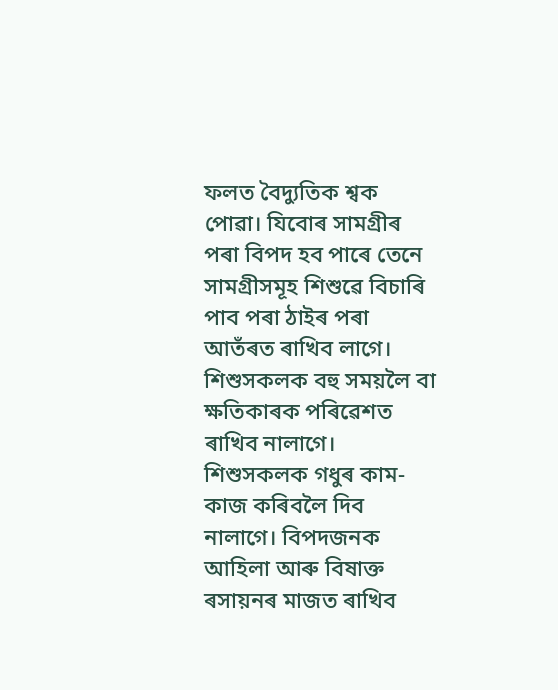ফলত বৈদ্যুতিক শ্বক পোৱা। যিবোৰ সামগ্ৰীৰ পৰা বিপদ হব পাৰে তেনে সামগ্ৰীসমূহ শিশুৱে বিচাৰি পাব পৰা ঠাইৰ পৰা আতঁৰত ৰাখিব লাগে। শিশুসকলক বহু সময়লৈ বা ক্ষতিকাৰক পৰিৱেশত ৰাখিব নালাগে। শিশুসকলক গধুৰ কাম-কাজ কৰিবলৈ দিব নালাগে। বিপদজনক আহিলা আৰু বিষাক্ত ৰসায়নৰ মাজত ৰাখিব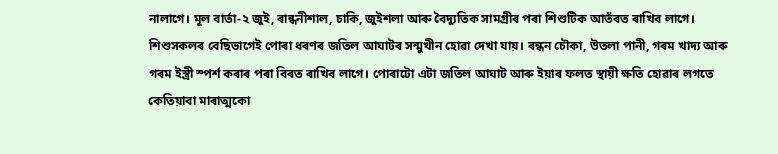নালাগে। মূল বাৰ্তা-২ জুই, ৰান্ধনীশাল, চাকি, জুইশলা আৰু বৈদ্যুতিক সামগ্ৰীৰ পৰা শিশুটিক আতঁৰত ৰাখিব লাগে। শিশুসকলৰ বেছিভাগেই পোৰা ধৰণৰ জতিল আঘাটৰ সন্মুখীন হোৱা দেখা যায়। ৰন্ধন চৌকা, উতলা পানী, গৰম খাদ্য আৰু গৰম ইস্ত্ৰী স্পৰ্শ কৰাৰ পৰা বিৰত ৰাখিব লাগে। পোৰাটো এটা জতিল আঘাট আৰু ইয়াৰ ফলত স্থায়ী ক্ষতি হোৱাৰ লগতে কেতিয়াবা মাৰাত্মকো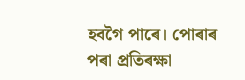হবগৈ পাৰে। পোৰাৰ পৰা প্ৰতিৰক্ষা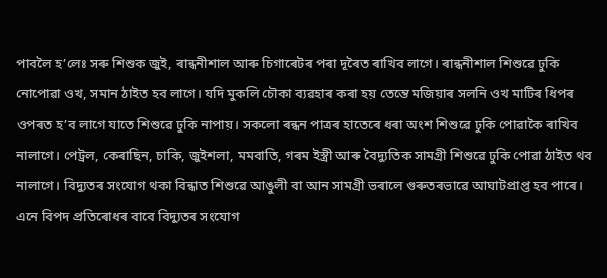পাবলৈ হ’লেঃ সৰু শিশুক জুই, ৰান্ধনীশাল আৰু চিগাৰেটৰ পৰা দূৰৈত ৰাখিব লাগে। ৰান্ধনীশাল শিশুৱে ঢুকি নোপোৱা ওখ, সমান ঠাইত হব লাগে। যদি মুকলি চৌকা ব্যৱহাৰ কৰা হয় তেন্তে মজিয়াৰ সলনি ওখ মাটিৰ ধিপৰ ওপৰত হ’ব লাগে যাতে শিশুৱে ঢুকি নাপায়। সকলো ৰন্ধন পাত্ৰৰ হাতেৰে ধৰা অংশ শিশুৱে ঢুকি পোৱাকৈ ৰাখিব নালাগে। পেট্ৰল, কেৰাছিন, চাকি, জুইশলা, মমবাতি, গৰম ইস্ত্ৰী আৰু বৈদ্যুতিক সামগ্ৰী শিশুৱে ঢুকি পোৱা ঠাইত থব নালাগে। বিদ্যুতৰ সংযোগ থকা বিন্ধাত শিশুৱে আঙুলী বা আন সামগ্ৰী ভৰালে গুৰুতৰভাৱে আঘাটপ্ৰাপ্ত হব পাৰে। এনে বিপদ প্ৰতিৰোধৰ বাবে বিদ্যুতৰ সংযোগ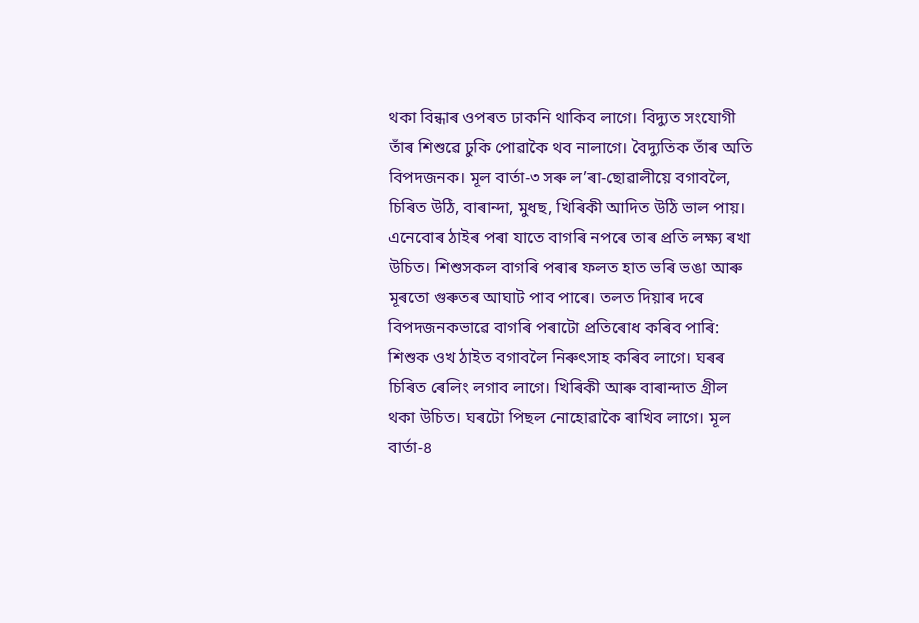থকা বিন্ধাৰ ওপৰত ঢাকনি থাকিব লাগে। বিদ্যুত সংযোগী তাঁৰ শিশুৱে ঢুকি পোৱাকৈ থব নালাগে। বৈদ্যুতিক তাঁৰ অতি বিপদজনক। মূল বাৰ্তা-৩ সৰু ল’ৰা-ছোৱালীয়ে বগাবলৈ, চিৰিত উঠি, বাৰান্দা, মুধছ, খিৰিকী আদিত উঠি ভাল পায়। এনেবোৰ ঠাইৰ পৰা যাতে বাগৰি নপৰে তাৰ প্ৰতি লক্ষ্য ৰখা উচিত। শিশুসকল বাগৰি পৰাৰ ফলত হাত ভৰি ভঙা আৰু মূৰতো গুৰুতৰ আঘাট পাব পাৰে। তলত দিয়াৰ দৰে বিপদজনকভাৱে বাগৰি পৰাটো প্ৰতিৰোধ কৰিব পাৰি: শিশুক ওখ ঠাইত বগাবলৈ নিৰুৎসাহ কৰিব লাগে। ঘৰৰ চিৰিত ৰেলিং লগাব লাগে। খিৰিকী আৰু বাৰান্দাত গ্ৰীল থকা উচিত। ঘৰটো পিছল নোহোৱাকৈ ৰাখিব লাগে। মূল বাৰ্তা-৪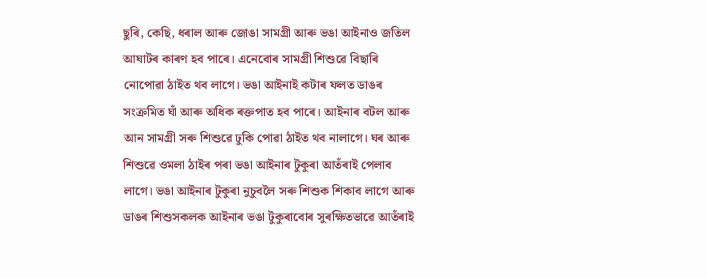ছুৰি, কেছি, ধৰাল আৰু জোঙা সামগ্ৰী আৰু ভঙা আইনাও জতিল আঘাটৰ কাৰণ হব পাৰে। এনেবোৰ সামগ্ৰী শিশুৱে বিছাৰি নোপোৱা ঠাইত থব লাগে। ভঙা আইনাই কটাৰ ফলত ডাঙৰ সংক্ৰমিত ঘাঁ আৰু অধিক ৰক্তপাত হব পাৰে। আইনাৰ বটল আৰু আন সামগ্ৰী সৰু শিশুৱে ঢুকি পোৱা ঠাইত থব নালাগে। ঘৰ আৰু শিশুৱে ওমলা ঠাইৰ পৰা ভঙা আইনাৰ টুকুৰা আতঁৰাই পেলাব লাগে। ভঙা আইনাৰ টুকুৰা নুচুবলৈ সৰু শিশুক শিকাব লাগে আৰু ডাঙৰ শিশুসকলক আইনাৰ ভঙা টুকুৰাবোৰ সুৰক্ষিতভাৱে আতঁৰাই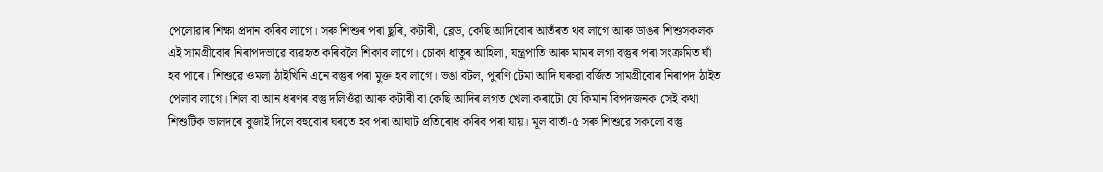পেলোৱাৰ শিক্ষা প্ৰদান কৰিব লাগে। সৰু শিশুৰ পৰা ছুৰি, কটাৰী, ব্লেড, কেছি আদিবোৰ আতঁৰত থব লাগে আৰু ডাঙৰ শিশুসকলক এই সামগ্ৰীবোৰ নিৰাপদভাৱে ব্যৱহৃত কৰিবলৈ শিকাব লাগে। চোকা ধাতুৰ আহিলা, যন্ত্ৰপাতি আৰু মামৰ লগা বস্তুৰ পৰা সংক্ৰমিত ঘাঁ হব পাৰে। শিশুৱে ওমলা ঠাইখিনি এনে বস্তুৰ পৰা মুক্ত হব লাগে। ভঙা বটল, পুৰণি টেমা আদি ঘৰুৱা বৰ্জিত সামগ্ৰীবোৰ নিৰাপদ ঠাইত পেলাব লাগে। শিল বা আন ধৰণৰ বস্তু দলিওঁৱা আৰু কটাৰী বা কেছি আদিৰ লগত খেলা কৰাটো যে কিমান বিপদজনক সেই কথা শিশুটিক ভালদৰে বুজাই দিলে বহুবোৰ ঘৰতে হব পৰা আঘাট প্ৰতিৰোধ কৰিব পৰা যায়। মূল বাৰ্তা-৫ সৰু শিশুৱে সকলো বস্তু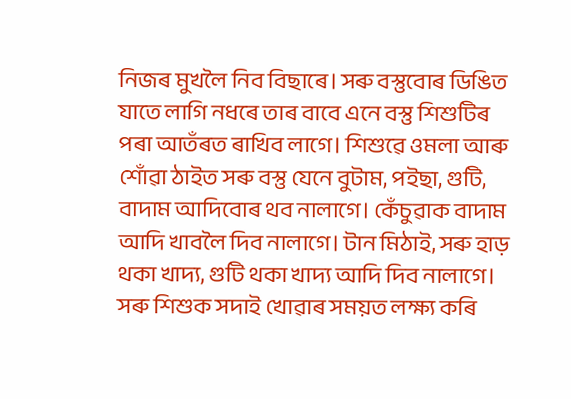নিজৰ মুখলৈ নিব বিছাৰে। সৰু বস্তুবোৰ ডিঙিত যাতে লাগি নধৰে তাৰ বাবে এনে বস্তু শিশুটিৰ পৰা আতঁৰত ৰাখিব লাগে। শিশুৱে ওমলা আৰু শোঁৱা ঠাইত সৰু বস্তু যেনে বুটাম, পইছা, গুটি, বাদাম আদিবোৰ থব নালাগে। কেঁচুৱাক বাদাম আদি খাবলৈ দিব নালাগে। টান মিঠাই, সৰু হাড় থকা খাদ্য, গুটি থকা খাদ্য আদি দিব নালাগে। সৰু শিশুক সদাই খোৱাৰ সময়ত লক্ষ্য কৰি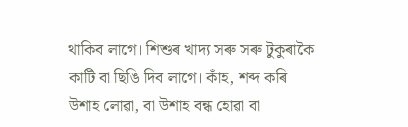থাকিব লাগে। শিশুৰ খাদ্য সৰু সৰু টুকুৰাকৈ কাটি বা ছিঙি দিব লাগে। কাঁহ, শব্দ কৰি উশাহ লোৱা, বা উশাহ বন্ধ হোৱা বা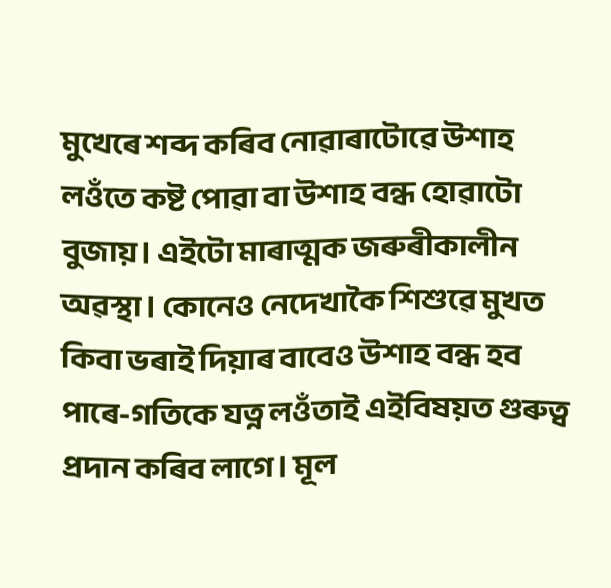মুখেৰে শব্দ কৰিব নোৱাৰাটোৱে উশাহ লওঁতে কষ্ট পোৱা বা উশাহ বন্ধ হোৱাটো বুজায়। এইটো মাৰাত্মক জৰুৰীকালীন অৱস্থা। কোনেও নেদেখাকৈ শিশুৱে মুখত কিবা ভৰাই দিয়াৰ বাবেও উশাহ বন্ধ হব পাৰে-গতিকে যত্ন লওঁতাই এইবিষয়ত গুৰুত্ব প্ৰদান কৰিব লাগে। মূল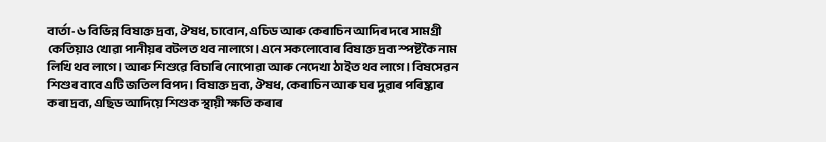বাৰ্তা-৬ বিভিন্ন বিষাক্ত দ্ৰব্য, ঔষধ, চাবোন, এচিড আৰু কেৰাচিন আদিৰ দৰে সামগ্ৰী কেতিয়াও খোৱা পানীয়ৰ বটলত থব নালাগে। এনে সকলোবোৰ বিষাক্ত দ্ৰব্য স্পষ্টকৈ নাম লিখি থব লাগে। আৰু শিশুৱে বিচাৰি নোপোৱা আৰু নেদেখা ঠাইত থব লাগে। বিষসেৱন শিশুৰ বাবে এটি জতিল বিপদ। বিষাক্ত দ্ৰব্য, ঔষধ, কেৰাচিন আৰু ঘৰ দুৱাৰ পৰিষ্কাৰ কৰা দ্ৰব্য, এছিড আদিয়ে শিশুক স্থায়ী ক্ষতি কৰাৰ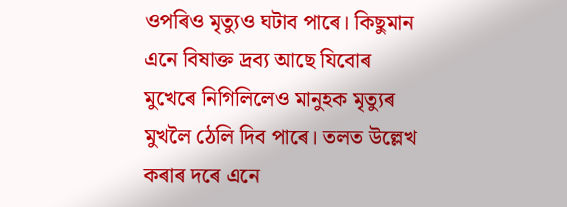ওপৰিও মৃত্যুও ঘটাব পাৰে। কিছুমান এনে বিষাক্ত দ্ৰব্য আছে যিবোৰ মুখেৰে নিগিলিলেও মানুহক মৃত্যুৰ মুখলৈ ঠেলি দিব পাৰে। তলত উল্লেখ কৰাৰ দৰে এনে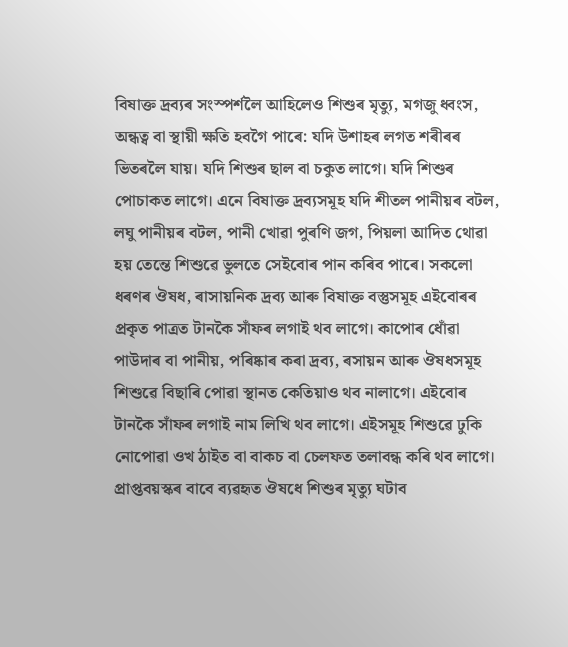বিষাক্ত দ্ৰব্যৰ সংস্পৰ্শলৈ আহিলেও শিশুৰ মৃত্যু, মগজু ধ্বংস, অন্ধত্ব বা স্থায়ী ক্ষতি হবগৈ পাৰে: যদি উশাহৰ লগত শৰীৰৰ ভিতৰলৈ যায়। যদি শিশুৰ ছাল বা চকুত লাগে। যদি শিশুৰ পোচাকত লাগে। এনে বিষাক্ত দ্ৰব্যসমূহ যদি শীতল পানীয়ৰ বটল, লঘু পানীয়ৰ বটল, পানী খোৱা পুৰণি জগ, পিয়লা আদিত থোৱা হয় তেন্তে শিশুৱে ভুলতে সেইবোৰ পান কৰিব পাৰে। সকলো ধৰণৰ ঔষধ, ৰাসায়নিক দ্ৰব্য আৰু বিষাক্ত বস্তুসমূহ এইবোৰৰ প্ৰকৃত পাত্ৰত টানকৈ সাঁফৰ লগাই থব লাগে। কাপোৰ ধোঁৱা পাউদাৰ বা পানীয়, পৰিষ্কাৰ কৰা দ্ৰব্য, ৰসায়ন আৰু ঔষধসমূহ শিশুৱে বিছাৰি পোৱা স্থানত কেতিয়াও থব নালাগে। এইবোৰ টানকৈ সাঁফৰ লগাই নাম লিখি থব লাগে। এইসমূহ শিশুৱে ঢুকি নোপোৱা ওখ ঠাইত বা বাকচ বা চেলফত তলাবন্ধ কৰি থব লাগে। প্ৰাপ্তবয়স্কৰ বাবে ব্যৱহৃত ঔষধে শিশুৰ মৃত্যু ঘটাব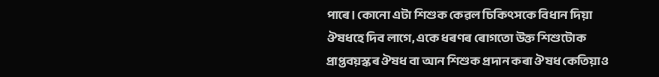পাৰে। কোনো এটা শিশুক কেৱল চিকিৎসকে বিধান দিয়া ঔষধহে দিব লাগে, একে ধৰণৰ ৰোগতো উক্ত শিশুটোক প্ৰাপ্তবয়স্কৰ ঔষধ বা আন শিশুক প্ৰদান কৰা ঔষধ কেতিয়াও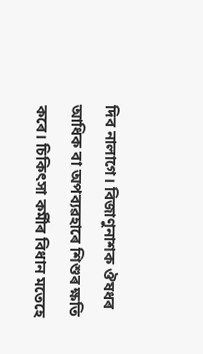দিব নালাগে। বিজাণুনাশক ঔষধৰ আধিক বা অপব্যৱহাৰে শিশুৰ ক্ষতি কৰে। চিকিৎসা কৰ্মীৰ বিধান মতেহে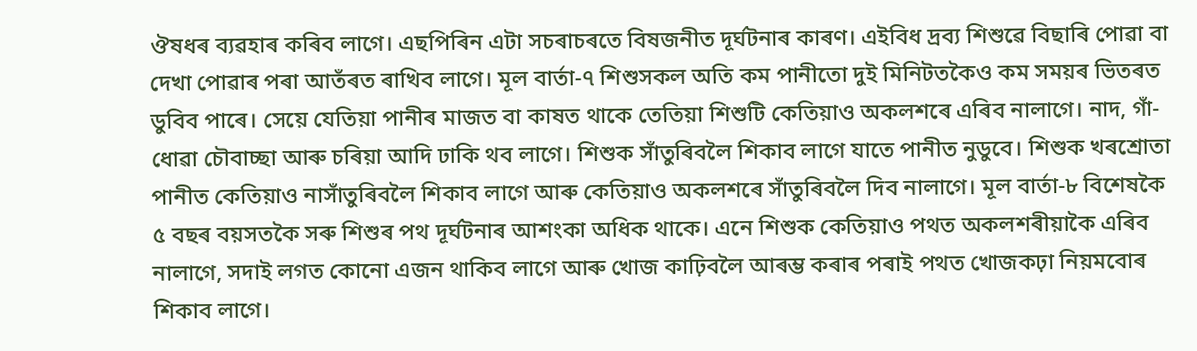ঔষধৰ ব্যৱহাৰ কৰিব লাগে। এছপিৰিন এটা সচৰাচৰতে বিষজনীত দূৰ্ঘটনাৰ কাৰণ। এইবিধ দ্ৰব্য শিশুৱে বিছাৰি পোৱা বা দেখা পোৱাৰ পৰা আতঁৰত ৰাখিব লাগে। মূল বাৰ্তা-৭ শিশুসকল অতি কম পানীতো দুই মিনিটতকৈও কম সময়ৰ ভিতৰত ডুবিব পাৰে। সেয়ে যেতিয়া পানীৰ মাজত বা কাষত থাকে তেতিয়া শিশুটি কেতিয়াও অকলশৰে এৰিব নালাগে। নাদ, গাঁ-ধোৱা চৌবাচ্ছা আৰু চৰিয়া আদি ঢাকি থব লাগে। শিশুক সাঁতুৰিবলৈ শিকাব লাগে যাতে পানীত নুডুবে। শিশুক খৰশ্ৰোতা পানীত কেতিয়াও নাসাঁতুৰিবলৈ শিকাব লাগে আৰু কেতিয়াও অকলশৰে সাঁতুৰিবলৈ দিব নালাগে। মূল বাৰ্তা-৮ বিশেষকৈ ৫ বছৰ বয়সতকৈ সৰু শিশুৰ পথ দূৰ্ঘটনাৰ আশংকা অধিক থাকে। এনে শিশুক কেতিয়াও পথত অকলশৰীয়াকৈ এৰিব নালাগে, সদাই লগত কোনো এজন থাকিব লাগে আৰু খোজ কাঢ়িবলৈ আৰম্ভ কৰাৰ পৰাই পথত খোজকঢ়া নিয়মবোৰ শিকাব লাগে।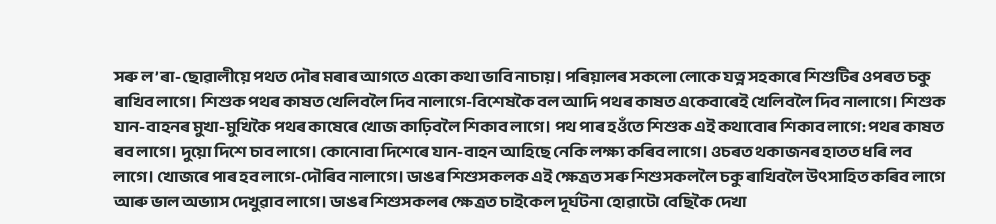সৰু ল’ৰা-ছোৱালীয়ে পথত দৌৰ মৰাৰ আগতে একো কথা ভাবি নাচায়। পৰিয়ালৰ সকলো লোকে যত্ন সহকাৰে শিশুটিৰ ওপৰত চকু ৰাখিব লাগে। শিশুক পথৰ কাষত খেলিবলৈ দিব নালাগে-বিশেষকৈ বল আদি পথৰ কাষত একেবাৰেই খেলিবলৈ দিব নালাগে। শিশুক যান-বাহনৰ মুখা-মুখিকৈ পথৰ কাষেৰে খোজ কাঢ়িবলৈ শিকাব লাগে। পথ পাৰ হওঁতে শিশুক এই কথাবোৰ শিকাব লাগে: পথৰ কাষত ৰব লাগে। দুয়ো দিশে চাব লাগে। কোনোবা দিশেৰে যান-বাহন আহিছে নেকি লক্ষ্য কৰিব লাগে। ওচৰত থকাজনৰ হাতত ধৰি লব লাগে। খোজৰে পাৰ হব লাগে-দৌৰিব নালাগে। ডাঙৰ শিশুসকলক এই ক্ষেত্ৰত সৰু শিশুসকললৈ চকু ৰাখিবলৈ উৎসাহিত কৰিব লাগে আৰু ভাল অভ্যাস দেখুৱাব লাগে। ডাঙৰ শিশুসকলৰ ক্ষেত্ৰত চাইকেল দূৰ্ঘটনা হোৱাটো বেছিকৈ দেখা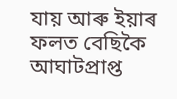যায় আৰু ইয়াৰ ফলত বেছিকৈ আঘাটপ্ৰাপ্ত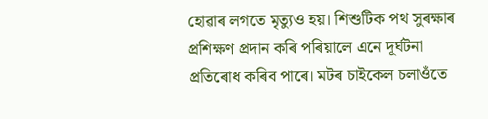হোৱাৰ লগতে মৃত্যুও হয়। শিশুটিক পথ সুৰক্ষাৰ প্ৰশিক্ষণ প্ৰদান কৰি পৰিয়ালে এনে দূৰ্ঘটনা প্ৰতিৰোধ কৰিব পাৰে। মটৰ চাইকেল চলাওঁতে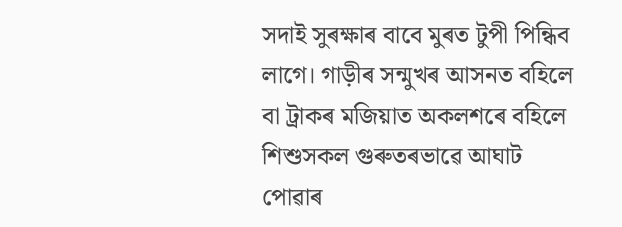সদাই সুৰক্ষাৰ বাবে মুৰত টুপী পিন্ধিব লাগে। গাড়ীৰ সন্মুখৰ আসনত বহিলে বা ট্ৰাকৰ মজিয়াত অকলশৰে বহিলে শিশুসকল গুৰুতৰভাৱে আঘাট পোৱাৰ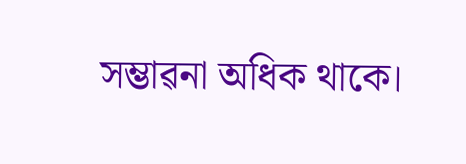সম্ভাৱনা অধিক থাকে।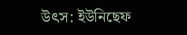উৎস: ইউনিছেফ